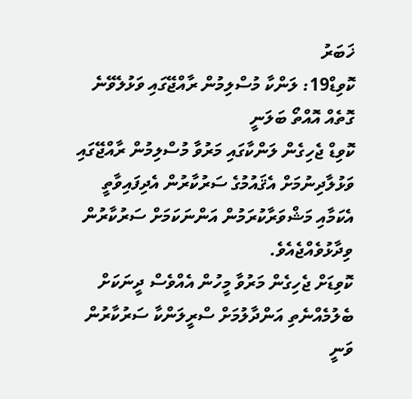ޚަބަރު
ކޮވިޑް19: ލަންކާ މުސްލިމުން ރާއްޖޭގައި ވަޅުލެވޭނެ ގޮތެއް އޮއްތޯ ބަލަނީ
ކޮވިޑް ޖެހިގެން ލަންކާގައި މަރުވާ މުސްލިމުން ރާއްޖޭގައި ވަޅުލާދިނުމަށް އެޤައުމުގެ ސަރުކާރުން އެދިފައިވާތީ އެކަމާއި މަޝްވަރާކުރަމުން އަންނަކަމަށް ސަރުކާރުން ވިދާޅުވެއްޖެއެވެ.
ކޮވިޑަށް ޖެހިގެން މަރުވާ މީހުން އެއްވެސް ދީނަކަށް ބެލުމެއްނެތި އަންދާލުމަށް ސްރީލަންކާ ސަރުކާރުން ވަނީ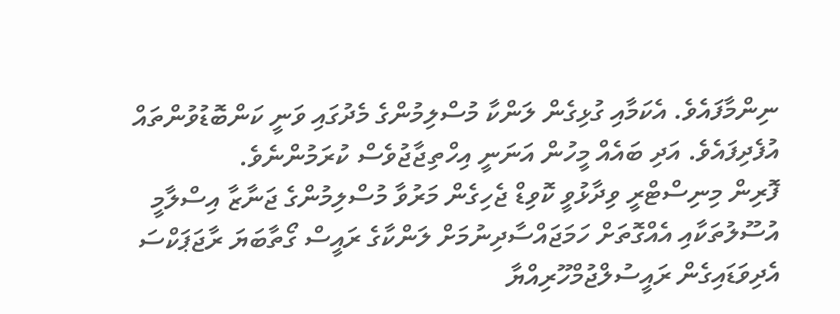ނިންމާފައެވެ. އެކަމާއި ގުޅިގެން ލަންކާ މުސްލިމުންގެ މެދުގައި ވަނީ ކަންބޮޑުވުންތައް އުފެދިފައެވެ. އަދި ބައެއް މީހުން އަނަނީ އިހްތިޖާޖުވެސް ކުރަމުންނެވެ.
ފޮރިން މިނިސްޓްރީ ވިދާޅުވީ ކޮވިޑް ޖެހިގެން މަރުވާ މުސްލިމުންގެ ޖަނާޒާ އިސްލާމީ އުސޫލުތަކާއި އެއްގޮތަށް ހަމަޖައްސާދިނުމަށް ލަންކާގެ ރައީސް ގޯތާބަޔަ ރާޖަޕަކްސަ އެދިވަޑައިގެން ރައީސުލްޖުމްހޫރިއްޔާ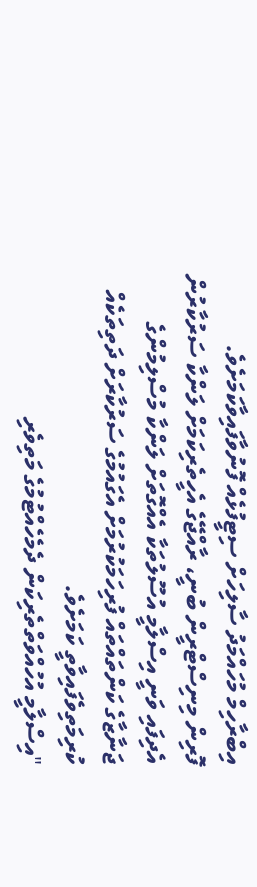އިބްރާހިމް މުހައްމަދު ސާލިހަށް ސިޓީފުޅެއް ފޮނުވާފައިވާކަމަށެވެ.
ފޮރިން މިނިސްޓްރީން ބުނީ، ރާއްޖޭގެ އެހީތެރިކަމަށް ލަންކާ ސަރުކާރުން އެދިފައި ވަނީ އިސްލާމީ އުސޫލުތަކާ އެއްގޮތަށް ލަންކާ މުސްލިމުންގެ ޖަނާޒާގެ ކަންތައްތައް ފުރިހަމަކުރުމަށް އެގައުމުގެ ސަރުކާރަށް ދަތިތަކެއް ކުރިމަތިވެފައިވާތީ ކަމަށެވެ.
"އިސްލާމީ އުހުއްވަތްތެރިކަން ދެމެހެއްޓުމުގެ މަތިވެރި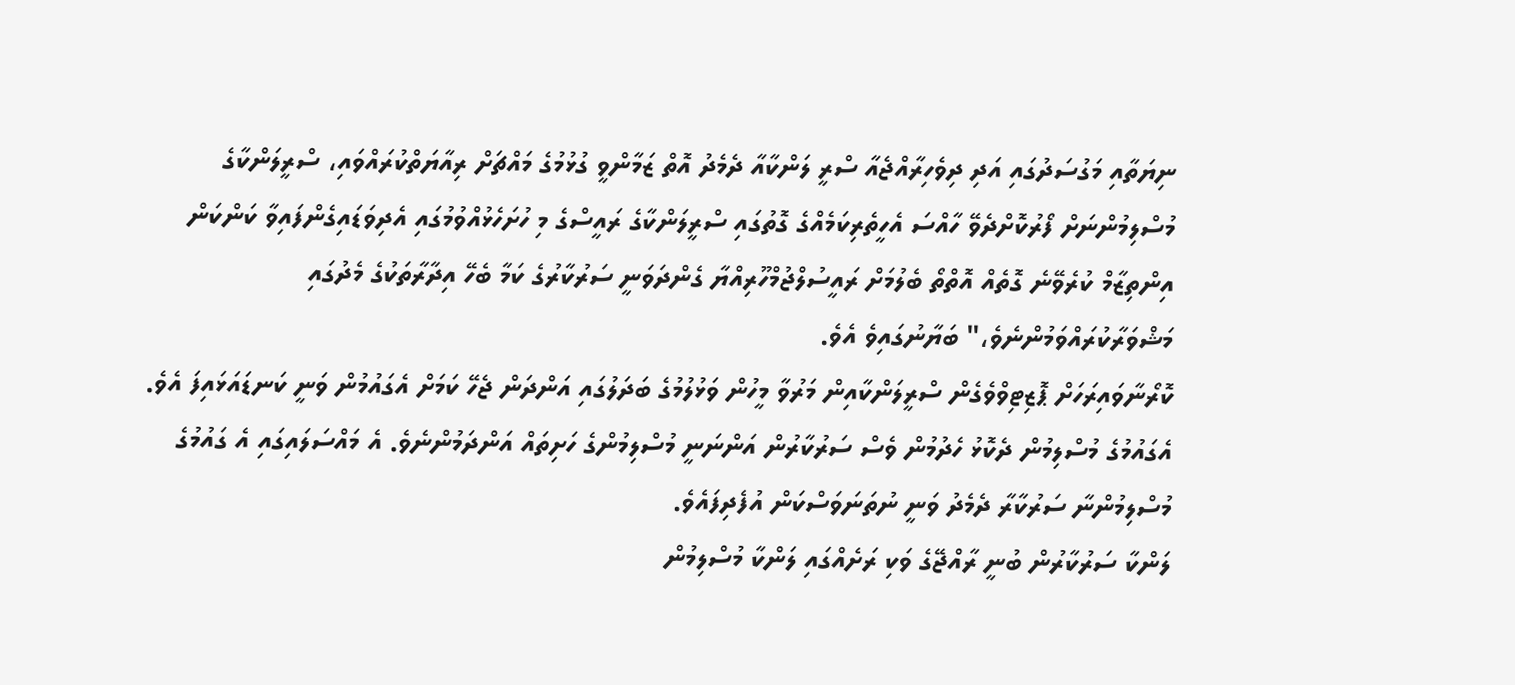ނިޔަތާއި މަގުސަދުގައި އަދި ދިވެހިރާއްޖެއާ ސްރީ ލަންކާއާ ދެމެދު އޮތް ޒަމާންވީ ގުޅުމުގެ މައްޗަށް ރިއާޔަތްކުރައްވައި، ސްރީލަންކާގެ މުސްލިމުންނަށް ފޯރުކޮށްދެވޭ ހާއްސަ އެހީތެރިކަމެއްގެ ގޮތުގައި ސްރީލަންކާގެ ރައީސްގެ މި ހުށަހެޅުއްވުމުގައި އެދިވަޑައިގެންފައިވާ ކަންކަން އިންތިޒާމް ކުރެވޭނެ ގޮތެއް އޮތްތޯ ބެލުމަށް ރައީސުލްޖުމްހޫރިއްޔާ ގެންދަވަނީ ސަރުކާރުގެ ކަމާ ބެހޭ އިދާރާތަކުގެ މެދުގައި މަޝްވަރާކުރައްވަމުންނެވެ،" ބަޔާނުގައިވެ އެވެ.
ކޮރޯނާވައިރަހަށް ޕޮޒިޓިވްވެގެން ސްރީލަންކާއިން މަރުވާ މީހުން ވަޅުލުމުގެ ބަދަލުގައި އަންދަން ޖެހޭ ކަމަށް އެގައުމުން ވަނީ ކަނޑައަޅައިފަ އެވެ.
އެގައުމުގެ މުސްލިމުން ދެކޮޅު ހެދުމުން ވެސް ސަރުކާރުން އަންނަނީ މުސްލިމުންގެ ހަށިތައް އަންދަމުންނެވެ. އެ މައްސަލައިގައި އެ ގައުމުގެ މުސްލިމުންނާ ސަރުކާރާ ދެމެދު ވަނީ ނުތަނަވަސްކަން އުފެދިފައެވެ.
ލަންކާ ސަރުކާރުން ބުނީ ރާއްޖޭގެ ވަކި ރަށެއްގައި ލަންކާ މުސްލިމުން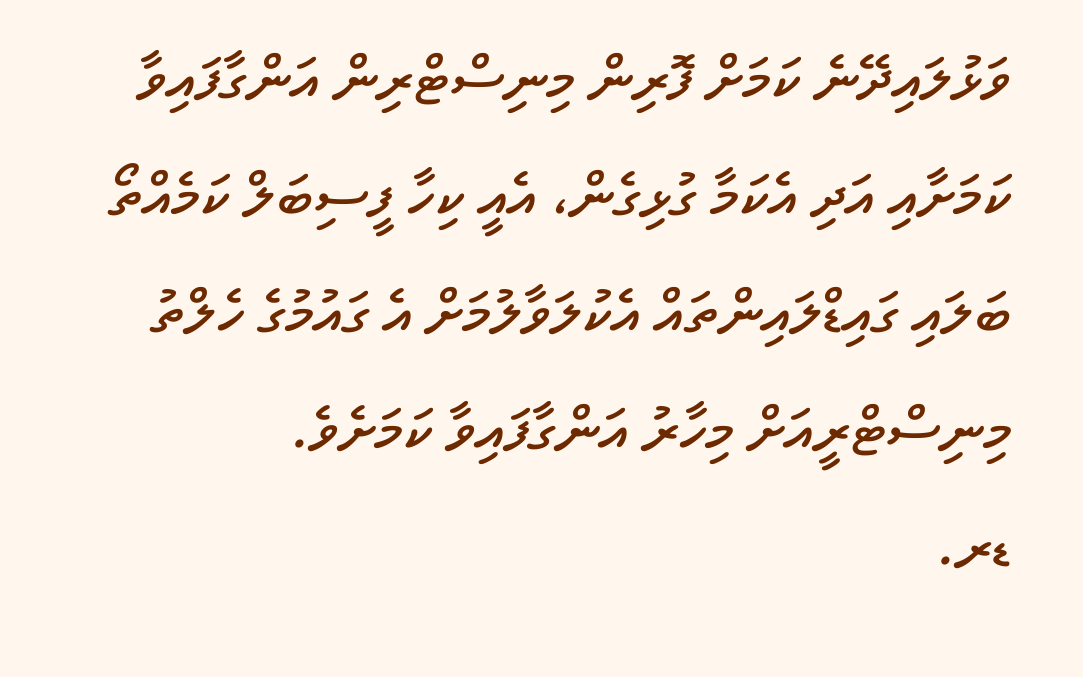ވަޅުލައިދޭނެ ކަމަށް ފޮރިން މިނިސްޓްރިން އަންގާފައިވާ ކަމަށާއި އަދި އެކަމާ ގުޅިގެން، އެއީ ކިހާ ފީސިބަލް ކަމެއްތޯ ބަލައި ގައިޑްލައިންތައް އެކުލަވާލުމަށް އެ ގައުމުގެ ހެލްތު މިނިސްޓްރީއަށް މިހާރު އަންގާފައިވާ ކަމަށެވެ.
ޑރ.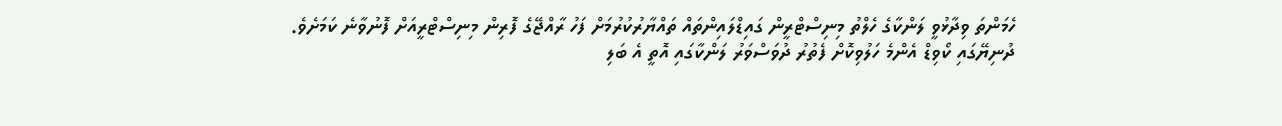ހެމަންތަ ވިދާޅުވީ ލަންކާގެ ހެލްތު މިނިސްޓްރީން ގައިޑްލައިންތައް ތައްޔާރުކުރުމަށް ފަހު ރާއްޖޭގެ ފޮރިން މިނިސްޓްރީއަށް ފޮނުވާނެ ކަމަށެވެ.
ދުނިޔޭގައި ކޯވިޑް އެންމެ ހަލުވިކޮށް ފެތުރު ދުވަސްވަރު ލަންކާގައި އޮތީ އެ ބަލި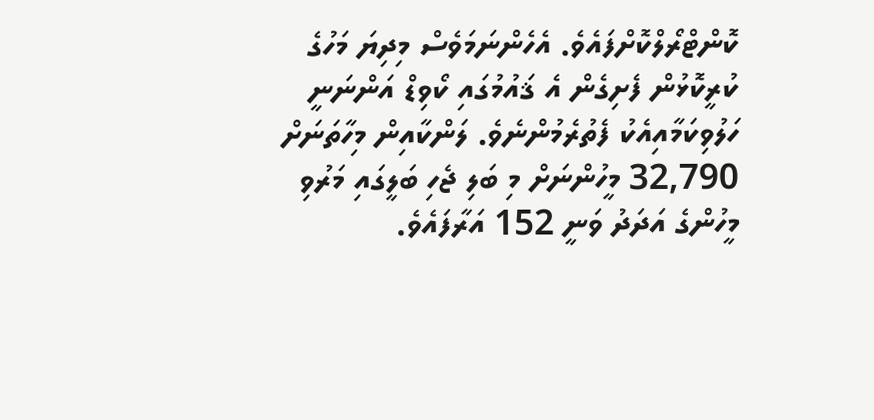ކޮންޓްރޯލްކޮށްފައެވެ. އެހެންނަމަވެސް މިދިޔަ މަހުގެ ކުރީކޮޅުން ފެށިގެން އެ ޤައުމުގައި ކޯވިޑް އަންނަނީ ހަލުވިކަމާއިއެކު ފެތުރެމުންނެވެ. ލަންކާއިން މިހާތަނަށް 32,790 މީހުންނަށް މި ބަލި ޖެހި ބަލީގައި މަރުވި މީހުންގެ އަދަދު ވަނީ 152 އަރާފައެވެ.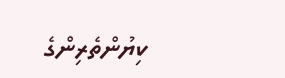ކިޔުންތެރިންގެ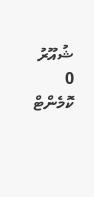ޝުއޫރު
0 ކޮމެންޓް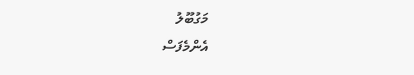މަގުބޫލު
އެންމެފަސް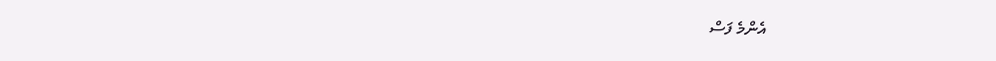އެންމެ ފަސް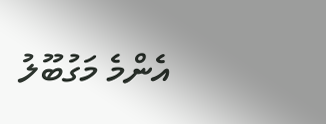އެންމެ މަގުބޫލު